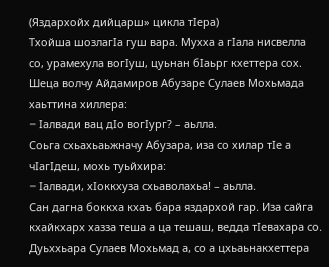(Яздархойх дийцарш» цикла тIера)
Тхойша шозлагIа гуш вара. Мухха а гIала нисвелла со, урамехула вогIуш, цуьнан бIаьрг кхеттера сох. Шеца волчу Айдамиров Абузаре Сулаев Мохьмада хаьттина хиллера:
– Iалвади вац дIо вогIург? – аьлла.
Соьга схьахьаьжначу Абузара, иза со хилар тIе а чIагIдеш, мохь туьйхира:
– Iалвади, хIоккхуза схьаволахьа! – аьлла.
Сан дагна боккха кхаъ бара яздархой гар. Иза сайга кхайкхарх хазза теша а ца тешаш, ведда тIевахара со.
Дуьххьара Сулаев Мохьмад а, со а цхьаьнакхеттера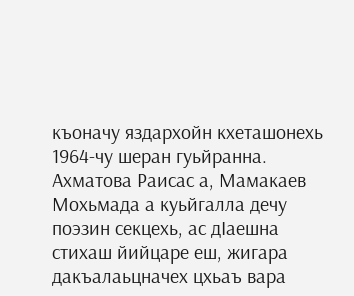къоначу яздархойн кхеташонехь 1964-чу шеран гуьйранна. Ахматова Раисас а, Мамакаев Мохьмада а куьйгалла дечу поэзин секцехь, ас дIаешна стихаш йийцаре еш, жигара дакъалаьцначех цхьаъ вара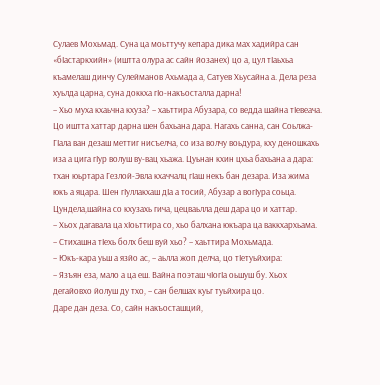Сулаев Мохьмад. Суна ца моьттучу кепара дика мах хадийра сан «бIастаркхийн» (иштта олура ас сайн йозанех) цо а, цул тIаьхьа къамелаш динчу Сулейманов Ахьмада а, Сатуев Хьусайна а. Дела реза хуьлда царна, суна доккха гIо-накъосталла дарна!
– Хьо муха кхаьчна кхуза? – хаьттира Абузара, со ведда шайна тIевеача.
Цо иштта хаттар дарна шен бахьана дара. Нагахь санна, сан Соьлжа-ГIала ван дезаш меттиг нисъелча, со иза волчу воьдура, кху деношкахь иза а цига гIур волуш ву-вац хьажа. Цуьнан кхин цхьа бахьана а дара: тхан юьртара Гезлой-Эвла кхаччалц гIаш некъ бан дезара. Иза жима юкъ а яцара. Шен гIуллакхаш дIа а тосий, Абузар а вогIура соьца. Цундела,шайна со кхузахь гича, цецваьлла деш дара цо и хаттар.
– Хьох дагавала ца хIоьттира со, хьо балхана юкъара ца ваккхархьама.
– Стихашна тIехь болх беш вуй хьо? – хаьттира Мохьмада.
– Юкъ-кара уьш а язйо ас, – аьлла жоп делча, цо тIетуьйхира:
– Язъян еза, мало а ца еш. Вайна поэташ чIогIа оьшуш бу. Хьох дегайовхо йолуш ду тхо, – сан белшах куьг туьйхира цо.
Даре дан деза. Со, сайн накъосташций,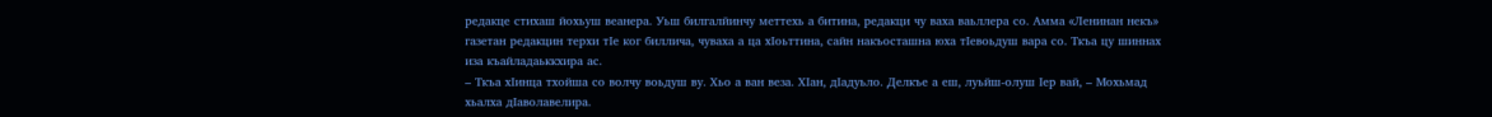редакце стихаш йохьуш веанера. Уьш билгалйинчу меттехь а битина, редакци чу ваха ваьллера со. Амма «Ленинан некъ» газетан редакцин терхи тIе ког биллича, чуваха а ца хIоьттина, сайн накъосташна юха тIевоьдуш вара со. Ткъа цу шиннах иза къайладаьккхира ас.
– Ткъа хIинца тхойша со волчу воьдуш ву. Хьо а ван веза. ХIан, дIадуьло. Делкъе а еш, луьйш-олуш Iер вай, – Мохьмад хьалха дIаволавелира.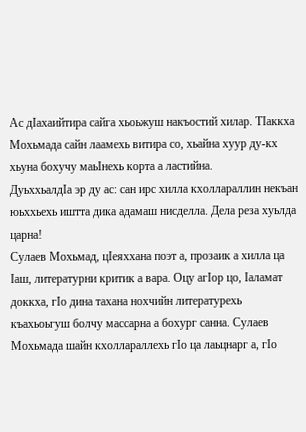Ас дIахаийтира сайга хьоьжуш накъостий хилар. ТIаккха Мохьмада сайн лаамехь витира со, хьайна хуур ду-кх хьуна бохучу маьIнехь корта а ластийна.
ДуьххьалдIа эр ду ас: сан ирс хилла кхоллараллин некъан юьххьехь иштта дика адамаш нисделла. Дела реза хуьлда царна!
Сулаев Мохьмад, цIеяххана поэт а, прозаик а хилла ца Iаш, литературни критик а вара. Оцу агIор цо, Iаламат доккха, гIо дина тахана нохчийн литературехь къахьоьгуш болчу массарна а бохург санна. Сулаев Мохьмада шайн кхоллараллехь гIо ца лаьцнарг а, гIо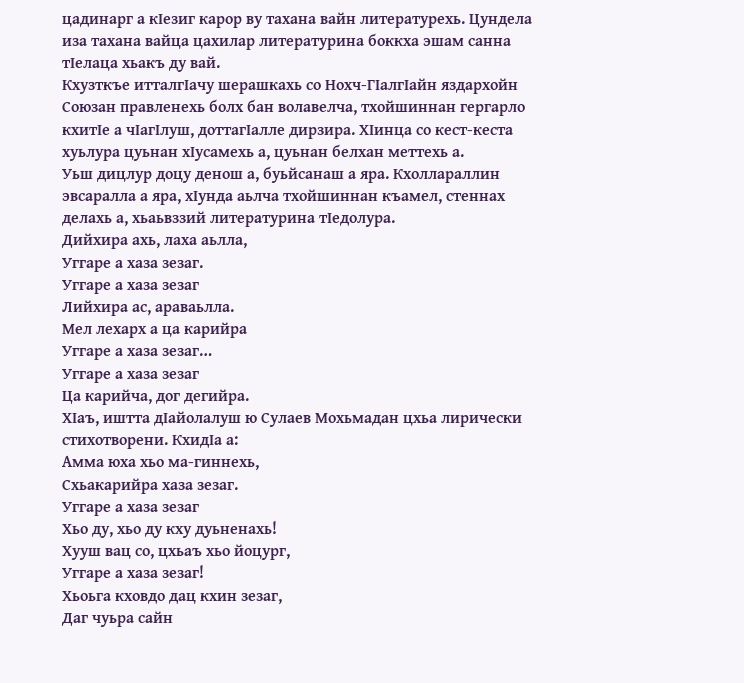цадинарг а кIезиг карор ву тахана вайн литературехь. Цундела иза тахана вайца цахилар литературина боккха эшам санна тIелаца хьакъ ду вай.
Кхузткъе итталгIачу шерашкахь со Нохч-ГIалгIайн яздархойн Союзан правленехь болх бан волавелча, тхойшиннан гергарло кхитIе а чIагIлуш, доттагIалле дирзира. ХIинца со кест-кеста хуьлура цуьнан хIусамехь а, цуьнан белхан меттехь а.
Уьш дицлур доцу денош а, буьйсанаш а яра. Кхоллараллин эвсаралла а яра, хIунда аьлча тхойшиннан къамел, стеннах делахь а, хьаьвззий литературина тIедолура.
Дийхира ахь, лаха аьлла,
Уггаре а хаза зезаг.
Уггаре а хаза зезаг
Лийхира ас, араваьлла.
Мел лехарх а ца карийра
Уггаре а хаза зезаг…
Уггаре а хаза зезаг
Ца карийча, дог дегийра.
ХIаъ, иштта дIайолалуш ю Сулаев Мохьмадан цхьа лирически стихотворени. КхидIа а:
Амма юха хьо ма-гиннехь,
Схьакарийра хаза зезаг.
Уггаре а хаза зезаг
Хьо ду, хьо ду кху дуьненахь!
Хууш вац со, цхьаъ хьо йоцург,
Уггаре а хаза зезаг!
Хьоьга кховдо дац кхин зезаг,
Даг чуьра сайн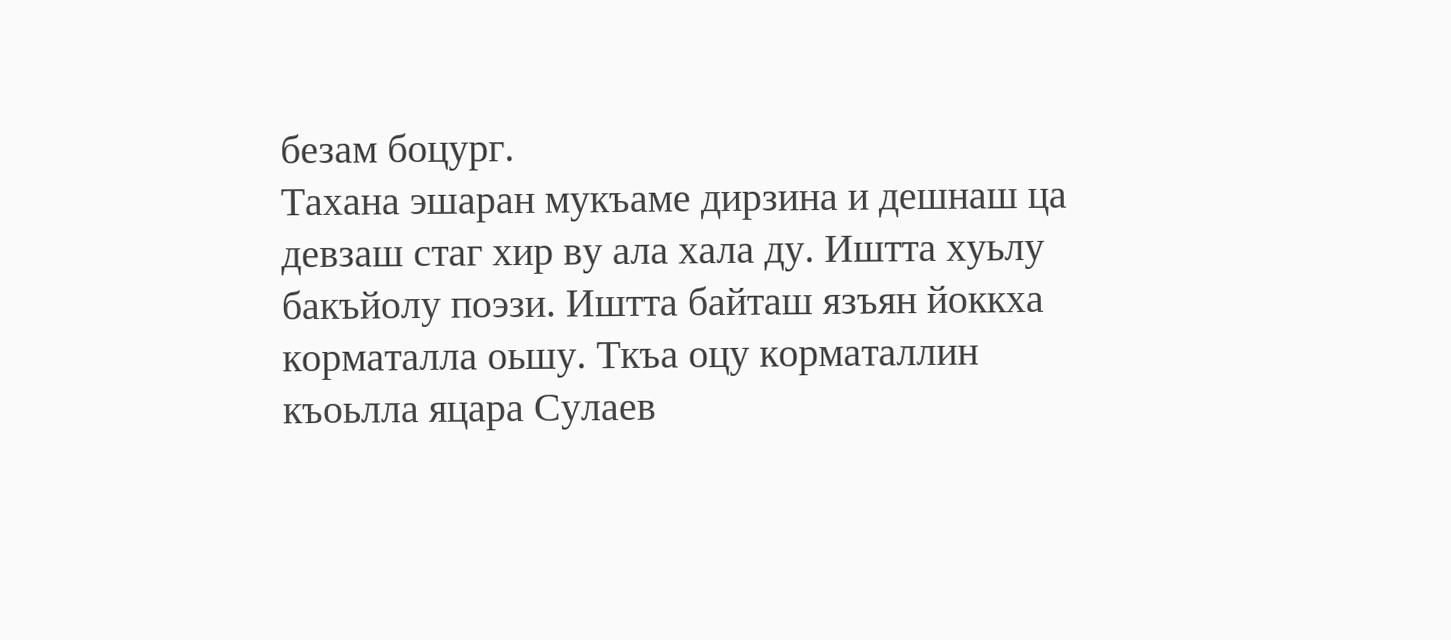безам боцург.
Тахана эшаран мукъаме дирзина и дешнаш ца девзаш стаг хир ву ала хала ду. Иштта хуьлу бакъйолу поэзи. Иштта байташ язъян йоккха корматалла оьшу. Ткъа оцу корматаллин къоьлла яцара Сулаев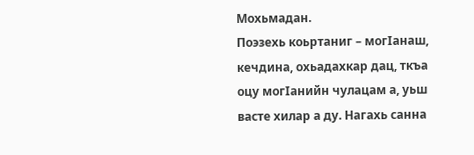Мохьмадан.
Поэзехь коьртаниг – могIанаш, кечдина, охьадахкар дац, ткъа оцу могIанийн чулацам а, уьш васте хилар а ду. Нагахь санна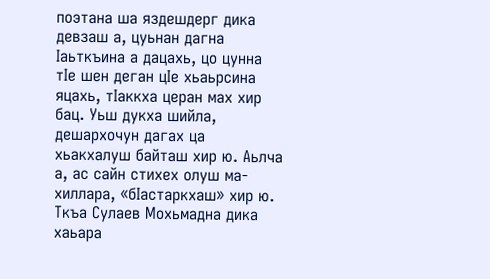поэтана ша яздешдерг дика девзаш а, цуьнан дагна Iаьткъина а дацахь, цо цунна тIе шен деган цIе хьаьрсина яцахь, тIаккха церан мах хир бац. Уьш дукха шийла, дешархочун дагах ца хьакхалуш байташ хир ю. Аьлча а, ас сайн стихех олуш ма-хиллара, «бIастаркхаш» хир ю.
Ткъа Сулаев Мохьмадна дика хаьара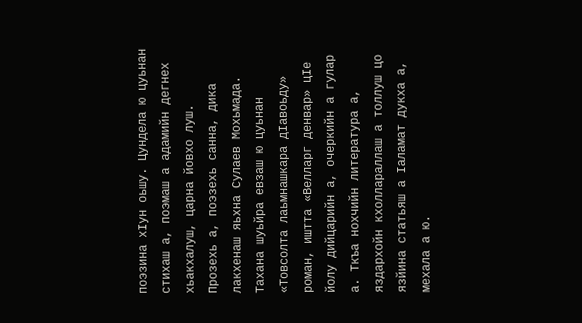поэзина хIун оьшу. Цундела ю цуьнан стихаш а, поэмаш а адамийн дегнех хьакхалуш, царна йовхо луш.
Прозехь а, поэзехь санна, дика лакхенаш яьхна Сулаев Мохьмада. Тахана шуьйра евзаш ю цуьнан «Товсолта лаьмнашкара дIавоьду» роман, иштта «Велларг денвар» цIе йолу дийцарийн а, очеркийн а гулар а. Ткъа нохчийн литература а, яздархойн кхоллараллаш а толлуш цо язйина статьяш а Iаламат дукха а, мехала а ю.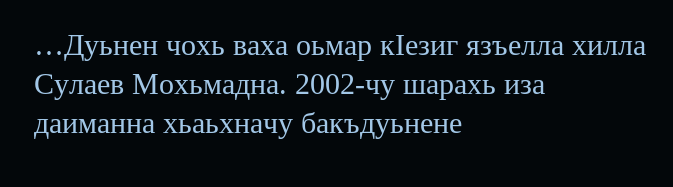…Дуьнен чохь ваха оьмар кIезиг язъелла хилла Сулаев Мохьмадна. 2002-чу шарахь иза даиманна хьаьхначу бакъдуьнене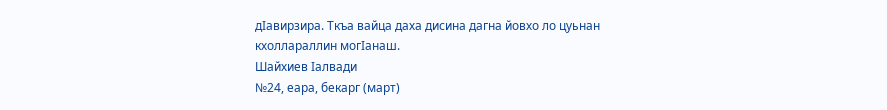дIавирзира. Ткъа вайца даха дисина дагна йовхо ло цуьнан кхоллараллин могIанаш.
Шайхиев Iалвади
№24, еара, бекарг (март)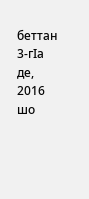беттан 3-гIа де, 2016 шо